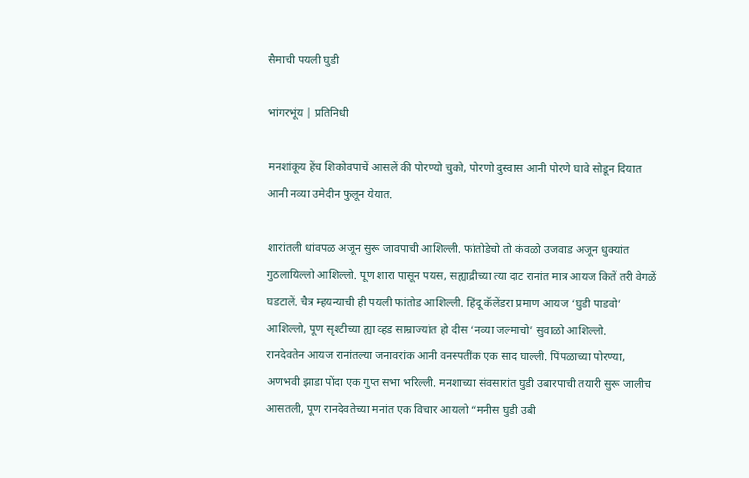सैमाची पयली घुडी

भांगरभूंय | प्रतिनिधी

मनशांकूय हेंच शिकोवपाचें आसलें की पोरण्यो चुको, पोरणो दुस्वास आनी पोरणे घावे सोडून दियात आनी नव्या उमेदीन फुलून येयात.

शारांतली धांवपळ अजून सुरू जावपाची आशिल्ली. फांतोडेचो तो कंवळो उजवाड अजून धुक्यांत गुठलायिल्लो आशिल्लो. पूण शारा पासून पयस, सह्याद्रीच्या त्या दाट रानांत मात्र आयज कितें तरी वेगळें घडटालें. चैत्र म्हयन्याची ही पयली फांतोड आशिल्ली. हिंदू कॅलेंडरा प्रमाण आयज ‘घुडी पाडवो’ आशिल्लो, पूण सृश्टीच्या ह्या व्हड साम्राज्यांत हो दीस ‘नव्या जल्माचो’ सुवाळो आशिल्लो.
रानदेवतेन आयज रानांतल्या जनावरांक आनी वनस्पतींक एक साद घाल्ली. पिंपळाच्या पोरण्या, अणभवी झाडा पोंदा एक गुप्त सभा भरिल्ली. मनशाच्या संवसारांत घुडी उबारपाची तयारी सुरू जालीच आसतली, पूण रानदेवतेच्या मनांत एक विचार आयलो “मनीस घुडी उबी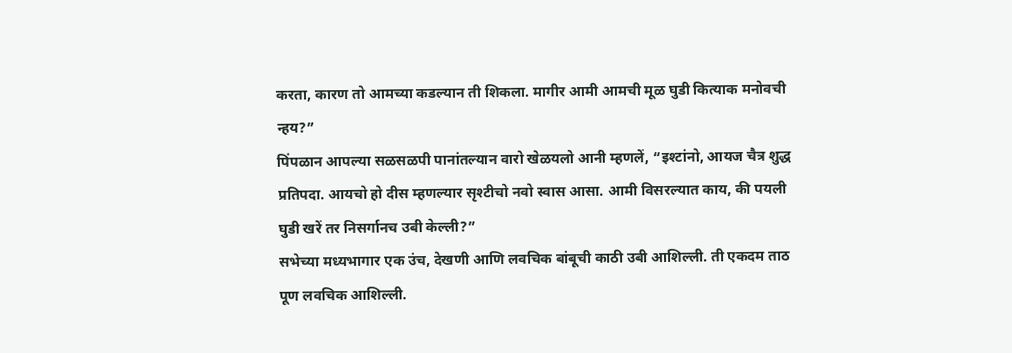करता, कारण तो आमच्या कडल्यान ती शिकला. मागीर आमी आमची मूळ घुडी कित्याक मनोवची न्हय?”
पिंपळान आपल्या सळसळपी पानांतल्यान वारो खेळयलो आनी म्हणलें, “इश्टांनो, आयज चैत्र शुद्ध प्रतिपदा. आयचो हो दीस म्हणल्यार सृश्टीचो नवो स्वास आसा. आमी विसरल्यात काय, की पयली घुडी खरें तर निसर्गानच उबी केल्ली?”
सभेच्या मध्यभागार एक उंच, देखणी आणि लवचिक बांबूची काठी उबी आशिल्ली. ती एकदम ताठ पूण लवचिक आशिल्ली.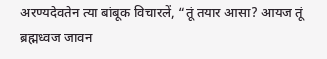अरण्यदेवतेन त्या बांबूक विचारलें, “तूं तयार आसा? आयज तूं ब्रह्मध्वज जावन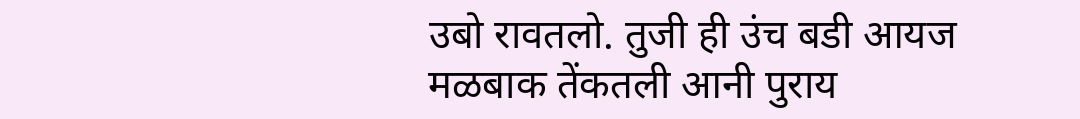उबो रावतलो. तुजी ही उंच बडी आयज मळबाक तेंकतली आनी पुराय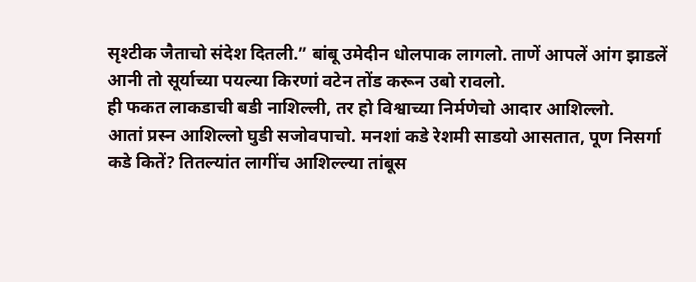सृश्टीक जैताचो संदेश दितली.” बांबू उमेदीन धोलपाक लागलो. ताणें आपलें आंग झाडलें आनी तो सूर्याच्या पयल्या किरणां वटेन तोंड करून उबो रावलो.
ही फकत लाकडाची बडी नाशिल्ली, तर हो विश्वाच्या निर्मणेचो आदार आशिल्लो.
आतां प्रस्न आशिल्लो घुडी सजोवपाचो. मनशां कडे रेशमी साडयो आसतात, पूण निसर्गा कडे कितें? तितल्यांत लागींच आशिल्ल्या तांबूस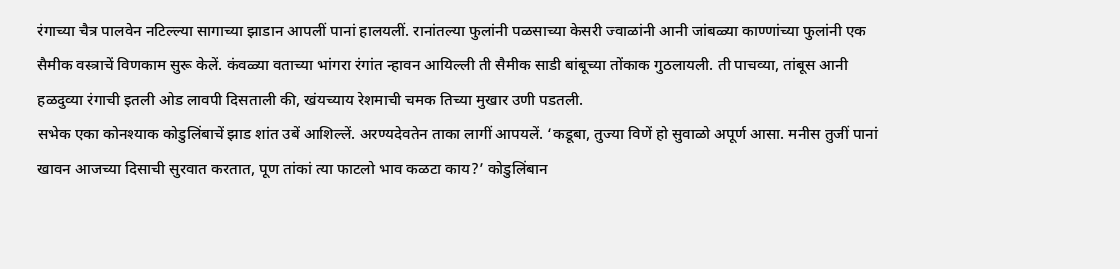रंगाच्या चैत्र पालवेन नटिल्ल्या सागाच्या झाडान आपलीं पानां हालयलीं. रानांतल्या फुलांनी पळसाच्या केसरी ज्वाळांनी आनी जांबळ्या काण्णांच्या फुलांनी एक सैमीक वस्त्राचें विणकाम सुरू केलें. कंवळ्या वताच्या भांगरा रंगांत न्हावन आयिल्ली ती सैमीक साडी बांबूच्या तोंकाक गुठलायली. ती पाचव्या, तांबूस आनी हळदुव्या रंगाची इतली ओड लावपी दिसताली की, खंयच्याय रेशमाची चमक तिच्या मुखार उणी पडतली.
सभेक एका कोनश्याक कोडुलिंबाचें झाड शांत उबें आशिल्लें. अरण्यदेवतेन ताका लागीं आपयलें. ‘कडूबा, तुज्या विणें हो सुवाळो अपूर्ण आसा. मनीस तुजीं पानां खावन आजच्या दिसाची सुरवात करतात, पूण तांकां त्या फाटलो भाव कळटा काय?’ कोडुलिंबान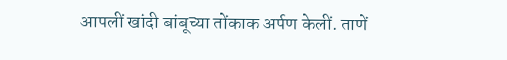आपलीं खांदी बांबूच्या तोंकाक अर्पण केलीं. ताणें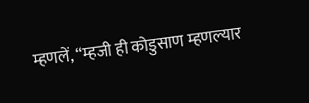म्हणलें, “म्हजी ही कोडुसाण म्हणल्यार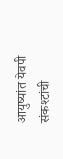आयुष्यांत येवपी संकश्टांची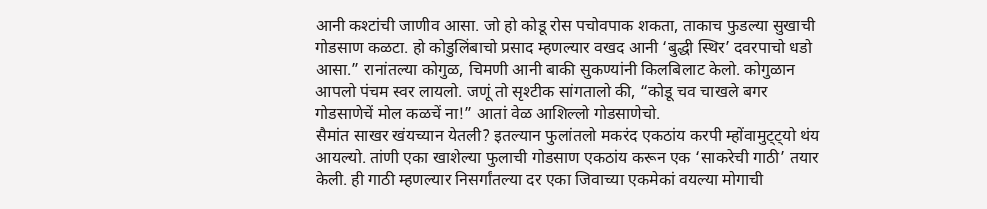आनी कश्टांची जाणीव आसा. जो हो कोडू रोस पचोवपाक शकता, ताकाच फुडल्या सुखाची गोडसाण कळटा. हो कोडुलिंबाचो प्रसाद म्हणल्यार वखद आनी ‘बुद्धी स्थिर’ दवरपाचो धडो आसा.” रानांतल्या कोगुळ, चिमणी आनी बाकी सुकण्यांनी किलबिलाट केलो. कोगुळान आपलो पंचम स्वर लायलो. जणूं तो सृश्टीक सांगतालो की, “कोडू चव चाखले बगर गोडसाणेचें मोल कळचें ना!” आतां वेळ आशिल्लो गोडसाणेचो.
सैमांत साखर खंयच्यान येतली? इतल्यान फुलांतलो मकरंद एकठांय करपी म्होंवामुट्ट्यो थंय आयल्यो. तांणी एका खाशेल्या फुलाची गोडसाण एकठांय करून एक ‘साकरेची गाठी’ तयार केली. ही गाठी म्हणल्यार निसर्गांतल्या दर एका जिवाच्या एकमेकां वयल्या मोगाची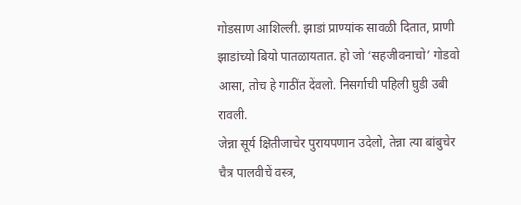गोडसाण आशिल्ली. झाडां प्राण्यांक सावळी दितात, प्राणी झाडांच्यो बियो पातळायतात. हो जो ‘सहजीवनाचो’ गोडवो आसा, तोच हे गाठींत देंवलो. निसर्गाची पहिली घुडी उबी रावली.
जेन्ना सूर्य क्षितीजाचेर पुरायपणान उदेलो, तेन्ना त्या बांबुचेर चैत्र पालवीचें वस्त्र,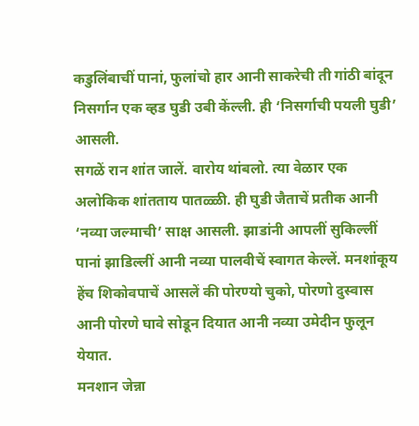कडुलिंबाचीं पानां, फुलांचो हार आनी साकरेची ती गांठी बांदून निसर्गान एक व्हड घुडी उबी केंल्ली. ही ‘निसर्गाची पयली घुडी’ आसली.
सगळें रान शांत जालें. वारोय थांबलो. त्या वेळार एक अलोकिक शांतताय पातळ्ळी. ही घुडी जैताचें प्रतीक आनी ‘नव्या जल्माची’ साक्ष आसली. झाडांनी आपलीं सुकिल्लीं पानां झाडिल्लीं आनी नव्या पालवीचें स्वागत केल्लें. मनशांकूय हेंच शिकोवपाचें आसलें की पोरण्यो चुको, पोरणो दुस्वास आनी पोरणे घावे सोडून दियात आनी नव्या उमेदीन फुलून येयात.
मनशान जेन्ना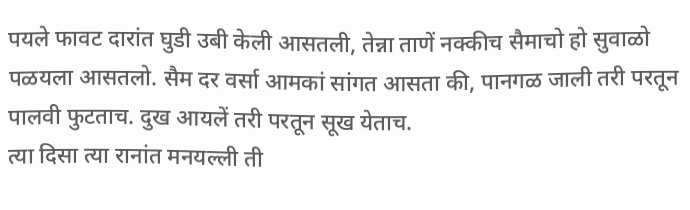पयले फावट दारांत घुडी उबी केली आसतली, तेन्ना ताणें नक्कीच सैमाचो हो सुवाळो पळयला आसतलो. सैम दर वर्सा आमकां सांगत आसता की, पानगळ जाली तरी परतून पालवी फुटताच. दुख आयलें तरी परतून सूख येताच.
त्या दिसा त्या रानांत मनयल्ली ती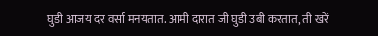घुडी आजय दर वर्सा मनयतात. आमी दारात जी घुडी उबी करतात, ती खरें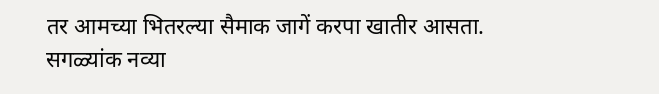तर आमच्या भितरल्या सैमाक जागें करपा खातीर आसता. सगळ्यांक नव्या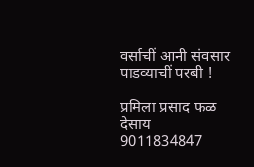वर्साचीं आनी संवसार पाडव्याचीं परबी !

प्रमिला प्रसाद फळ देसाय
9011834847